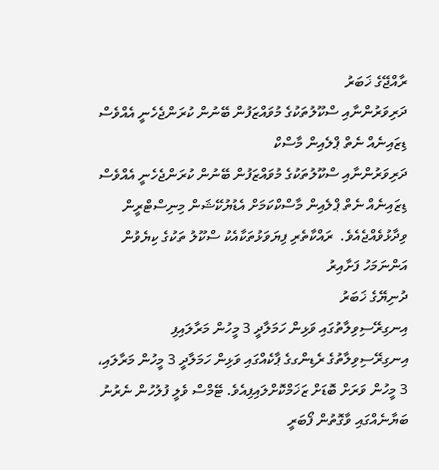ރާއްޖޭގެ ޚަބަރު
ދަރިވަރުންނާއި ސްކޫލުތަކުގެ މުވައްޒަފުން ބޭނުން ކުރަންޖެހެނީ އެއްވެސް ޑިޒައިނެއް ނެތް ޕްލެއިން މާސްކް
ދަރިވަރުންނާއި ސްކޫލުތަކުގެ މުވައްޒަފުން ބޭނުން ކުރަންޖެހެނީ އެއްވެސް ޑިޒައިނެއް ނެތް ޕްލެއިން މާސްކްކަމަށް އެޑުޔުކޭޝަން މިނިސްޓްރީން ވިދާޅުވެއްޖެއެވެ.  ރައްކާތެރި ފިޔަވަޅުތަކާއެކު ސްކޫލު ތަކުގެ ކިޔެވުން އަންނަމަހު ފަށާއިރު
ދުނިޔޭގެ ޚަބަރު
އިނގިރޭސިވިލާތުގައި ވަޅިން ހަމަލާދީ 3 މީހުން މަރާލައިފި
އިނގިރޭސިވިލާތުގެ ރެޑިންގގެ ޕާކެއްގައި ވަޅިން ހަމަލާދީ 3 މީހުން މަރާލައި، 3 މީހުން ވަރަށް ބޮޑަށް ޒަޚަމްކޮށްލައިފިއެވެ. ޓޭމްސް ވެލީ ފުލުހުން ނެރުނު ބަޔާނެއްގައި ވާގޮތުން ފޯބަރީ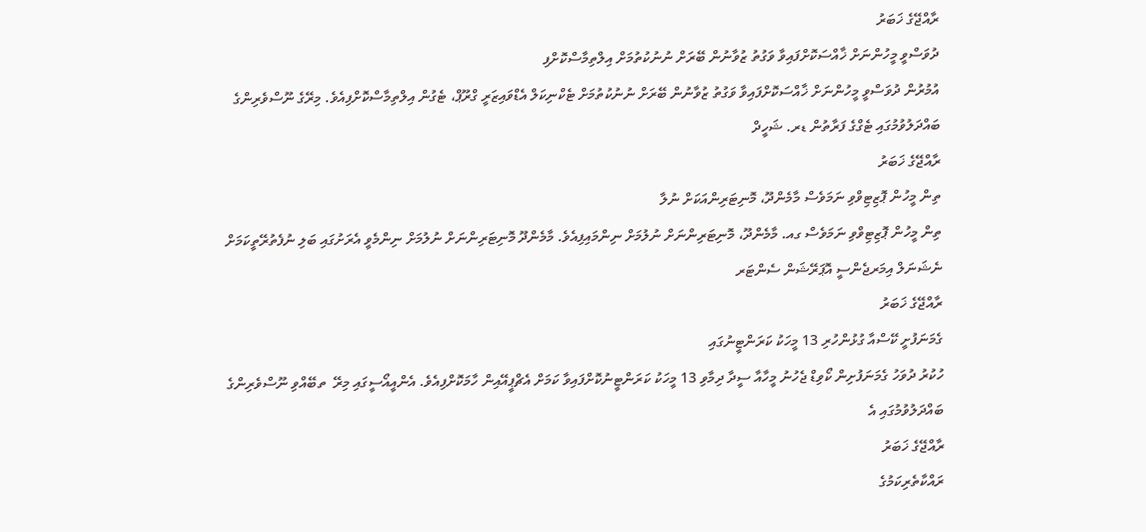ރާއްޖޭގެ ޚަބަރު
ދުވަސްވީ މީހުންނަށް ޚާއްސަކޮށްފައިވާ ވަގުތު ޒުވާނުން ބޭރަށް ނުނުކުތުމަށް އިލްތިމާސްކޮށްފި
އުމުރުން ދުވަސްވީ މީހުންނަށް ޚާއްސަކޮށްފައިވާ ވަގުތު ޒުވާނުން ބޭރަށް ނުނުކުތުމަށް ޓެކްނިކަލް އެޑްވައިޒަރީ ގްރޫޕް، ޓެގުން އިލްތިމާސްކޮށްފިއެވެ. މިރޭގެ ނޫސްވެރިންގެ ބައްދަލުވުމުގައި ޓެގްގެ ފަރާތުން ޑރ. ޝަހީދް
ރާއްޖޭގެ ޚަބަރު
ތިން މީހުން ޕޮޒިޓިވްވި ނަމަވެސް މާމެންދޫ، މޮނިޓަރިންއަކަށް ނުލާ
ތިން މީހުން ޕޮޒިޓިވްވި ނަމަވެސް ގއ. މާމެންދޫ، މޮނިޓަރިންނަށް ނުލުމަށް ނިންމައިފިއެވެ. މާމެންދޫ މޮނިޓަރިންނަށް ނުލުމަށް ނިންމެވީ އެރަށުގައި ބަލި ނުފެތުރޭތީކަމަށް ނެޝަނަލް އިމަރޖެންސީ އޮޕަރޭޝަން ސެންޓަރ
ރާއްޖޭގެ ޚަބަރު
ގެމަނަފުށީ ކޭސްއާ ގުޅުންހުރި 13 މީހަކު ކަރަންޓީނުގައި
ހުކުރު ދުވަހު ގެމަނަފުށިން ކޯވިޑް ޖެހުނު މީހާއާ ސީދާ ދިމާވި 13 މީހަކު ކަރަންޓީނުކޮށްފައިވާ ކަމަށް އެޗްޕީއޭއިން ހާމަކޮށްފިއެވެ. އެންއީއޯސީގައި މިރޭ  ތބޭއްވި ނޫސްވެރިންގެ ބައްދަލުވުމުގައި އެ
ރާއްޖޭގެ ޚަބަރު
ރައްކާތެރިކަމުގެ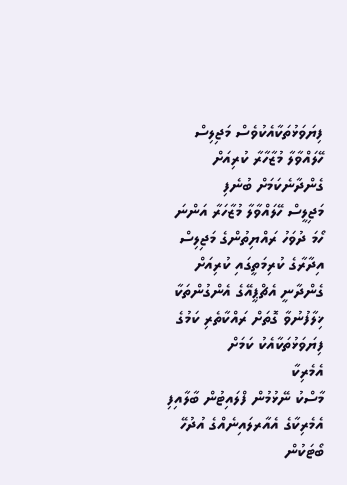ފިޔަވަޅުތަކާއެކުވެސް މަޖިލިސް ހޭލައްވާލާ މުޒާހާރާ ކުރިއަށް ގެންދާނެކަމަށް ބުނެފި
މަޖިލީސް ހޭލައްވާލާ މުޒާހަރާ އަންނަ ހޯމަ ދުވަހު ރައްޔިތުންގެ މަޖިލިސް އިދާރާގެ ކުރިމަތީގައި ކުރިއަށް ގެންދާނީ އެޗްޕީއޭގެ އެންގުންތަކާ ޚިލާފުނުވާ ގޮތަށް ރައްކާތެރި ކަމުގެ ފިޔަވަޅުތަކާއެކު ކަމަށް
އެމެރިކާ
މާސްކު ނޭޅުމުން ފްލައިޓުން ބާލާއިފި
އެމެރިކާގެ އެއާރލައިނެއްގެ އުދުހޭ ބޯޓަކުން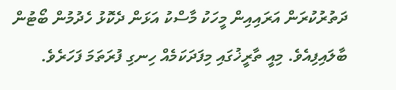ދަތުރުކުރަން އަރައިއިން މީހަކު މާސްކު އަޅަން ދެކޮޅު ހެދުމުން ބޯޓުން ބާލައިފިއެވެ. މިއީ ތާރީޚުގައި މިފަދަކަމެއް ހިނގި ފުރަތަމަ ފަހަރެވެ.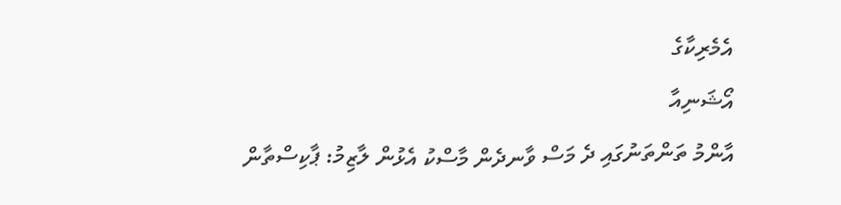އެމެރިކާގެ
އޯޝަނިއާ
އާންމު ތަންތަނުގައި ދެ މަސް ވާނދެން މާސްކު އެޅުން ލާޒިމު: ޕާކިސްތާން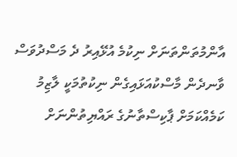އާންމުތަންތަނަށް ނިކުމެ އުޅޭއިރު ދެ މަސްދުވަސް ވާނދެން މާސްކުއަޅައިގެން ނިކުތުމަކީ ލާޒިމު ކަމެއްކަމަށް ޕާކިސްތާނުގެ ރައްޔިތުންނަށް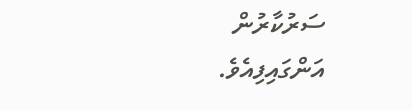ސަރުކާރުން އަންގައިފިއެވެ.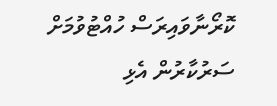ކޮރޯނާވައިރަސް ހުއްޓުވުމަށް ސަރުކާރުން އެޅި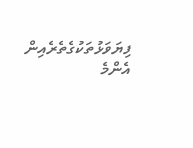ފިޔަވަޅުތަކުގެތެރެއިން އެންމެ